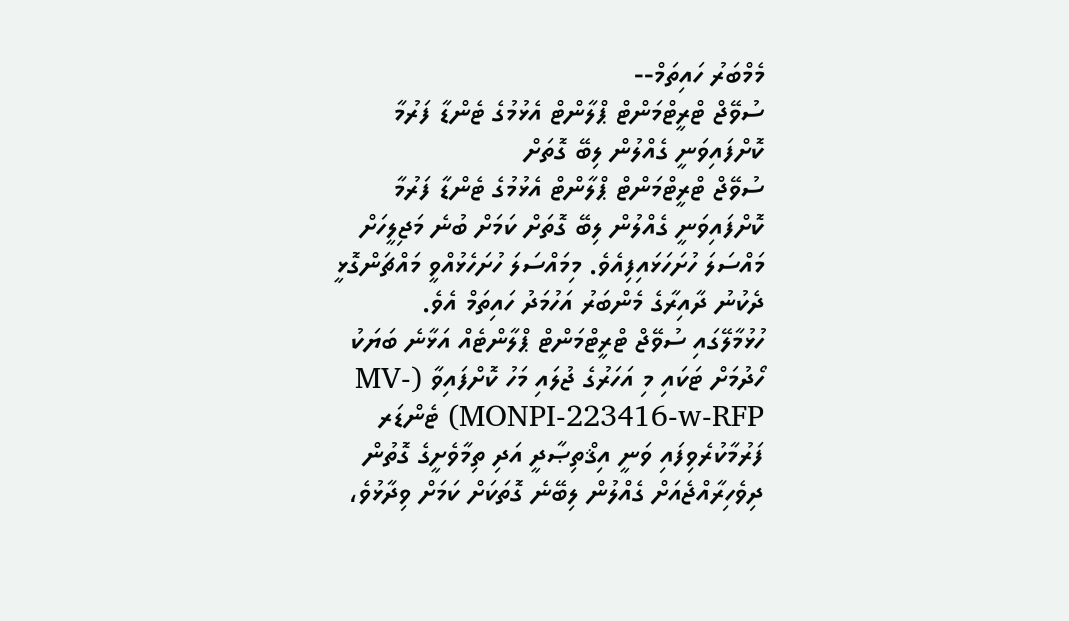މެމްބަރު ހައިތަމް--
ސުވޭޖް ޓްރީޓްމަންޓް ޕްލާންޓް އެޅުމުގެ ޓެންޑާ ފަރުމާ ކޮށްފައިވަނީ ގެއްލުން ލިބޭ ގޮތަށް
ސުވޭޖް ޓްރީޓްމަންޓް ޕްލާންޓް އެޅުމުގެ ޓެންޑާ ފަރުމާ ކޮށްފައިވަނީ ގެއްލުން ލިބޭ ގޮތަށް ކަމަށް ބުނެ މަޖިލީހަށް މައްސަލަ ހުށަހަޅައިފިއެވެ. މިމައްސަލަ ހުށަހެޅުއްވީ މައްޗަންގޮޅީ ދެކުނު ދާއިރާގެ މެންބަރު އަހުމަދު ހައިތަމް އެވެ.
ހުޅުމާލޭގައި ސުވޭޖް ޓްރީޓްމަންޓް ޕްލާންޓެއް އަޅާނެ ބަޔަކު ހޯދުމަށް ޓަކައި މި އަހަރުގެ ޖުލައި މަހު ކޮށްފައިވާ (MV-MONPI-223416-w-RFP) ޓެންޑަރ ފަރުމާކުރެވިފައި ވަނީ އިޤްތިޞާދީ އަދި ތިމާވެށީގެ ގޮތުން ދިވެހިރާއްޖެއަށް ގެއްލުން ލިބޭނެ ގޮތަކަށް ކަމަށް ވިދާޅުވެ،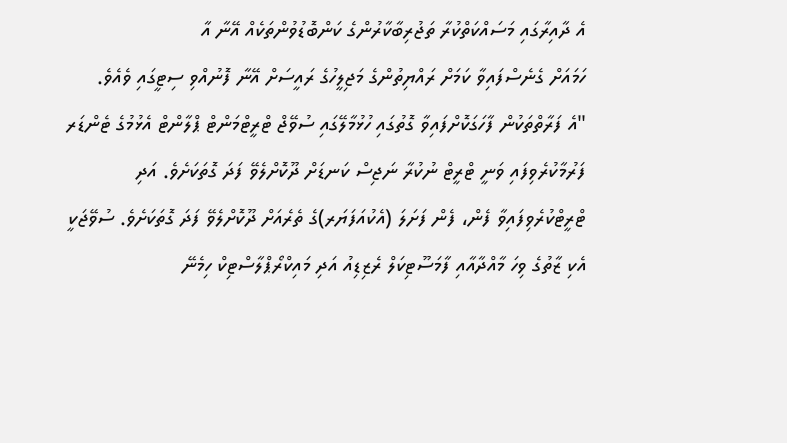އެ ދާއިރާގައި މަސައްކަތްކުރާ ތަޖުރިބާކާރުންގެ ކަންބޮޑުވުންތަކެއް އޭނާ އާ
ހަމައަށް ގެނެސްފައިވާ ކަމަށް ރައްޔިތުންގެ މަޖިލީހުގެ ރައީސަށް އޭނާ ފޮނުއްވި ސިޓީގައި ވެއެވެ.
"އެ ފަރާތްތަކުން ފާހަގަކޮށްފައިވާ ގޮތުގައި ހުޅުމާލޭގައި ސުވޭޖް ޓްރީޓްމަންޓް ޕްލާންޓް އެޅުމުގެ ޓެންޑަރ ފަރުމާކުރެވިފައި ވަނީ ޓްރީޓް ނުކުރާ ނަޖިސް ކަނޑަށް ދޫކޮށްލެވޭ ފަދަ ގޮތަކަށެވެ. އަދި ޓްރީޓްކުރެވިފައިވާ ފެން، ފެން ފަށަލަ (އެކުއަފަޔަރ)ގެ ތެރެއަށް ދޫކޮށްލެވޭ ފަދަ ގޮތަކަށެވެ. ސުވޭޖަކީ އެކި ޒާތުގެ ވިހަ މާއްދާއާއި ފާމަސޫޓިކަލް ރެޒިޑިއު އަދި މައިކްރޯޕްލާސްޓިކް ހިމެނޭ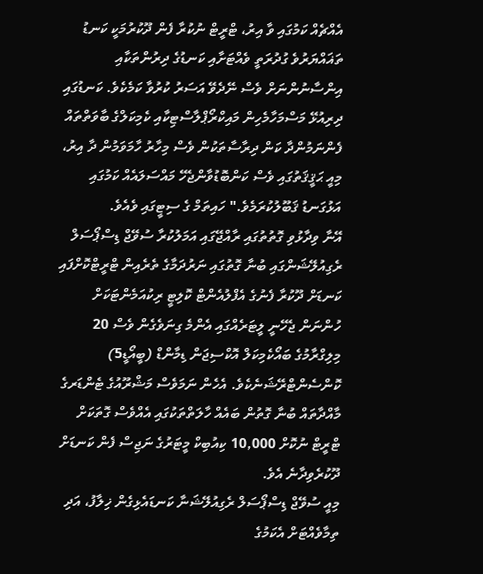އެއްޗެއް ކަމުގައި ވާ އިރު، ޓްރީޓް ނުކުރާ ފެން ދޫކުރުމަކީ ކަނޑު ތަޣައްޔަރުވެ ގުދުރަތީ ވެއްޓަށާއި ކަނޑުގެ ދިރުންތަކާއި އިންސާނުންނަށް ވެސް ނޭދެވޭ އަސަރު ކުރުވާ ކަމެކެވެ. ކަނޑުގައި ދިރިއުޅޭ މަސްމަހާމެހިން މައިކްރޯޕްލާސްޓިކާއި ކެމިކަލްގެ ބާވަތްތައް ފެންނަމުންދާ ކަން ދިރާސާތަކުން ވެސް މިހާރު ހާމަވަމުން ދާ އިރު، މިއީ ޙަޤީޤަތުގައި ވެސް ކަންބޮޑުވާންޖެހޭ މައްސަލައެއް ކަމުގައި އަޅުގަނޑު ޤަބޫލުކުރަމެވެ." ހައިތަމް ގެ ސިޓީގައި ވެއެވެ.
އޭނާ ވިދާޅުވި ގޮތުތުގައި ރާއްޖޭގައި އަމަލުކުރާ ސުވޭޖް ޑިސްޕޯސަލް ރެގިއުލޭޝަންގައި ބުނާ ގޮތުގައި ނަރުދަމާގެ ތެރެއިން ޓްރީޓްކޮށްފައި ކަނޑަށް ދޫކުރާ ފެނުގެ އެފްލުއެންޓް ކޮލިޓީ ރިކުއަމެންޓަކަށް ހުންނަން ޖެހޭނީ ލީޓަރެއްގައި އެންމެ ގިނަވެގެން ވެސް 20 މިލިގްރާމުގެ ބައޯކެމިކަލް އޮކްސިޖަން ޑިމާންޑް (ބީއޯޑީ5) ކޮންސެންޓްރޭޝަނެކެވެ. އެހެން ނަމަވެސް މަޝްރޫއުގެ ޓެންޑަރގެ މާއްދާތައް ބުނާ ގޮތުން ބައެއް ހާލަތްތަކުގައި އެއްވެސް ގޮތަކަށް ޓްރީޓް ނުކޮށް 10,000 ކިއުބިކް މީޓަރުގެ ނަޖިސް ފެން ކަނޑަށް ދޫކުރެވިދާނެ އެވެ.
މިއީ ސުވޭޖް ޑިސްޕޯސަލް ރެގިއުލޭޝަނާ ކަނޑައެޅިގެން ޚިލާފު، އަދި ތިމާވެއްޓަށް އެކަމުގެ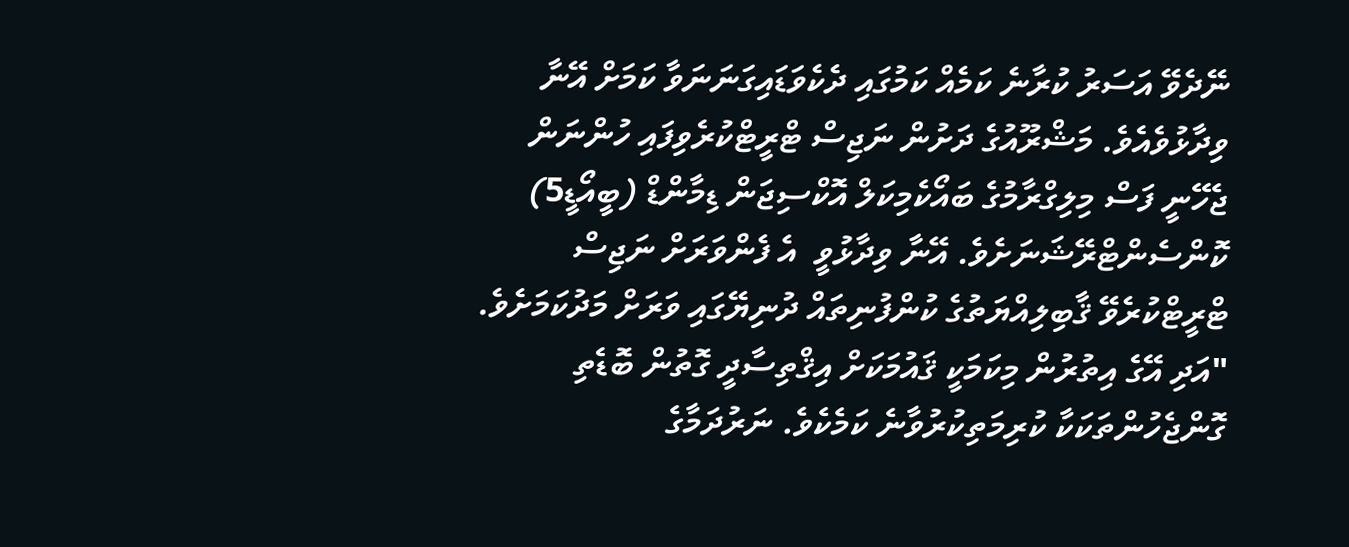ނޭދެވޭ އަސަރު ކުރާނެ ކަމެއް ކަމުގައި ދެކެވަޑައިގަނަނަވާ ކަމަށް އޭނާ ވިދާޅުވެއެވެ. މަޝްރޫއުގެ ދަށުން ނަޖިސް ޓްރީޓްކުރެވިފައި ހުންނަން ޖެހޭނީ ފަސް މިލިގްރާމުގެ ބައޯކެމިކަލް އޮކްސިޖަން ޑިމާންޑް (ބީއޯޑީ5) ކޮންސެންޓްރޭޝަނަށެވެ. އޭނާ ވިދާޅުވީ  އެ ފެންވަރަށް ނަޖިސް ޓްރީޓްކުރެވޭ ޤާބިލިއްޔަތުގެ ކުންފުނިތައް ދުނިޔޭގައި ވަރަށް މަދުކަމަށެވެ.
"އަދި އޭގެ އިތުރުން މިކަމަކީ ޤައުމަކަށް އިޤްތިސާދީ ގޮތުން ބޮޑެތި ގޮންޖެހުންތަކަކާ ކުރިމަތިކުރުވާނެ ކަމެކެވެ. ނަރުދަމާގެ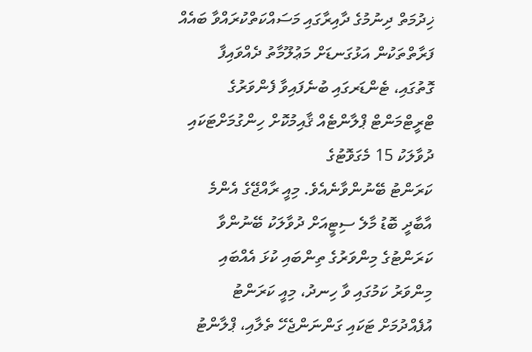ޚިދުމަތް ދިނުމުގެ ދާއިރާގައި މަސައްކަތްކުރައްވާ ބައެއް ފަރާތްތަކުން އަޅުގަނޑަށް މަޢުލޫމާތު ދެއްވައިފާ ގޮތުގައި، ޓެންޑަރގައި ބުނެފައިވާ ފެންވަރުގެ ޓްރީޓްމަންޓް ޕްލާންޓެއް ޤާއިމުކޮށް ހިންގުމަށްޓަކައި ދުވާލަކު 15 މެގަވޮޓުގެ
ކަރަންޓު ބޭނުންވާނެއެވެ. މިއީ ރާއްޖޭގެ އެންމެ އާބާދީ ބޮޑު މާލެ ސިޓީއަށް ދުވާލަކު ބޭނުންވާ ކަރަންޓުގެ މިންވަރުގެ ތިންބައި ކުޅަ އެއްބައި މިންވަރު ކަމުގައި ވާ ހިނދު، މިއީ ކަރަންޓު އުފެއްދުމަށް ޓަކައި ގަންނަންޖެހޭ ތެލާއި، ޕްލާންޓު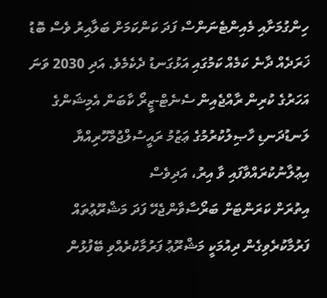ހިންގުމަށާއި މެއިންޓެނަންސް ފަދަ ކަންކަމަށް ބަލާއިރު ވެސް ބޮޑު ޚަރަދެއް ދާނެ ކަމެއް ކަމުގައި އަޅުގަނޑު ދެކެމެވެ. އަދި 2030 ވަނަ އަހަރުގެ ކުރިން ރާއްޖެއިން ސެނެޓް-ޒީރޯ ކާބަން އެމިޝަންގެ ލަނޑުދަނޑި ހާޞިލުކުރުމުގެ ޢަޒުމު ރައީސުލްޖުމްހޫރިއްޔާ އިޢުލާނުކުރައްވާފައި ވާ އިރު، އަދިވެސް
އިތުރަށް ކަރަންޓަށް ބަރޯސާވާންޖެހޭ ފަދަ މަޝްރޫޢުތައް ފަރުމާކުރެވިގެން ދިއުމަކީ މަޝްރޫޢު ފަރުމާކުރެއްވި ބޭފުޅުން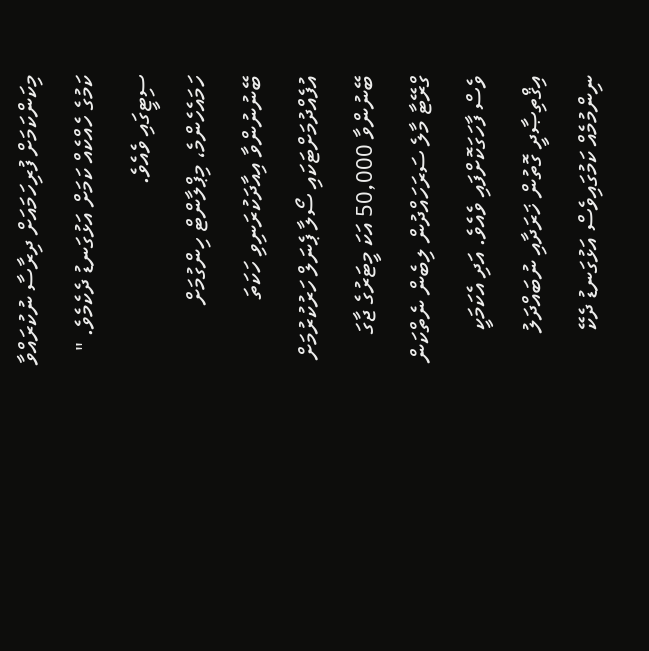މިކަންކަމަށް ފުރިހަމައަށް ދިރާސާ ނުކުރައްވާ ކަމުގެ ހެއްކެއް ކަމަށް އަޅުގަނޑު ދެކެމެވެ. " ސިޓީގައި ވެއެވެ.
ހަމައެހެންމެ، މިޕްލާންޓް ހިންގުމަށް ބޭނުނުންވާ އިއާދަކުރަނިވި ހަކަތަ އުފެއްދުމަށްޓަކައި ސޯލާ ޕެނަލް ހަރުކުރުމަށް ބޭނުންވާ 50,000 އަކަ މީޓަރުގެ ޖާގަ ގްރޭޓާ މާލެ ސަރަހައްދުން ލިބެން ނެތްކަން ވެސް ފާހަގަކޮށްފައި ވެއެވެ. އަދި އެކަމަކީ އިޤްތިޞާދީ ގޮތުން ޚަރަދާއި ނުބައްދަލު ނިންމުމެއް ކަމުގައިވެސް އަޅުގަނޑު ދެކޭ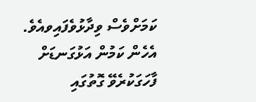ކަމަށްވެސް ވިދާޅުވެފައިވއެވެ.
އެހެން ކަމުން އަޅުގަނޑަށް ފާހަގަކުރެވޭ ގޮތުގައި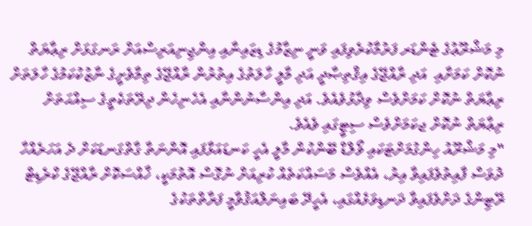މި މަޝްރޫޢުގެ ޓެންޑަރ ފަރުމާކުރެވިފައި ވަނީ ނިޒާމުގެ ޑިޒައިނާއި އިންޖިނިއަރިސްއަށް ރަނގަޅަށް ރިޢާޔަތް ނުކޮށް ކަމަށާއި  އަދި ރާއްޖޭގެ އިޤްތިޞާދީ އަދި މާލީ ހާލަތުގެ އިތުރުން ރާއްޖޭގެ ތިމާވެށީގެ ނާޒުކުކަމުގެ ހާލަތަށް ރިޢާޔަތް ނުކޮށް ކަމަށްވެސް ވިދާޅުވެއެވެ. އަދި އިންސާނުންނާއި އެހެނިހެން ދިރޭތަކެތީގެ ސިއްޙަތަށް ރިޢާޔަތް ނުކޮށް ޖކަމަށްވެސް ސިޓީގައި ވެއެވެ.
"މި މަޝްރޫއު ހިންގުމަށްޓަކައި ވޯލްޑް ބޭންކުން މާލީ އެހީ ކަނޑައަޅާފައި އޮންނަތާ ގާތްގަނޑަކަށް ދެ އަހަރެއްހާ ދުވަސް ފާއިތުވެފައިވާ އިރު، އެއްވެސް މަސައްކަތެއް ކުރިއަށް ނުގޮސް އޮތުމަކީ، ޚާއްސަކޮށް ރާއްޖޭގެ ކްރެޑިޓް ރޭޓިންގެ ދަށްވެފައިވާ ދަނޑިވަޅެއްގައި، އެހީދޭ ބައިނަލްއަޤުވާމީ ފަރާތްތަކުގެ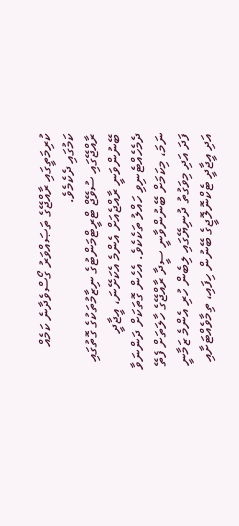ކުރިމަތީގައި ރާއްޖޭގެ ތަޞައްވަރު ގޯސްވެދާނެ ކަމެއް ކަމުގައި ދެކެމެވެ.
ރާއްޖޭގައި ސުވޭޖް ޓްރީޓްމަންޓުގެ ނިޒާމުތަކުގެ ގޮތުގައި ބޭނުންވަނީ ރާއްޖެއަށް އެންމެ އެކަށޭނަ، އީޖާދީ ދެމެހެއްޓެނިވި ހައްލު ތަކެކެވެ. އެހެން ގޮތަކަށް ދަންނަވާ ނަމަ، މިކަމަށް ބޭނުންވާނީ ސީދާ ރާއްޖޭގެ ހާލަތަށް ފެތޭ ފަދަ އަދި މިވަގުތު ދުނިޔޭގައި ލިބެން ހުރި އެންމެ ޒަމާނީ އަދި އީޖާދީ ޓެކްނޮލޮޖީގެ ބޭނުން ހިފައި، ތިމާވެއްޓަށާއި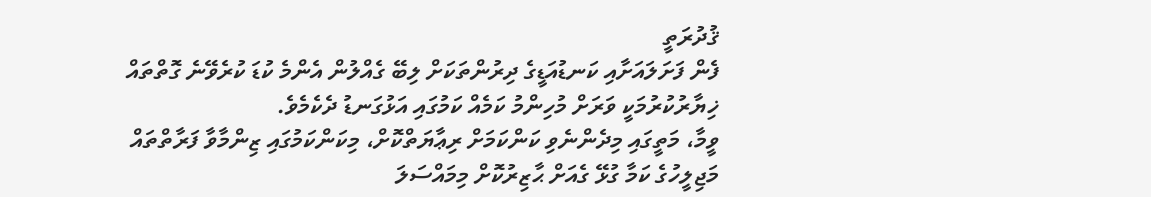ޤުދުރަތީ
ފެން ފަށަލައަށާއި ކަނޑުއަޑީގެ ދިރުންތަކަށް ލިބޭ ގެއްލުން އެންމެ ކުޑަ ކުރެވޭނެ ގޮތްތައް ޚިޔާރުކުރުމަކީ ވަރަށް މުހިންމު ކަމެއް ކަމުގައި އަޅުގަނޑު ދެކެމެވެ.
ވީމާ، މަތީގައި މިދެންނެވި ކަންކަމަށް ރިޢާޔަތްކޮށް، މިކަންކަމުގައި ޒިންމާވާ ފަރާތްތައް މަޖިލީހުގެ ކަމާ ގުޅޭ ގެއަށް ޙާޒިރުކޮށް މިމައްސަލަ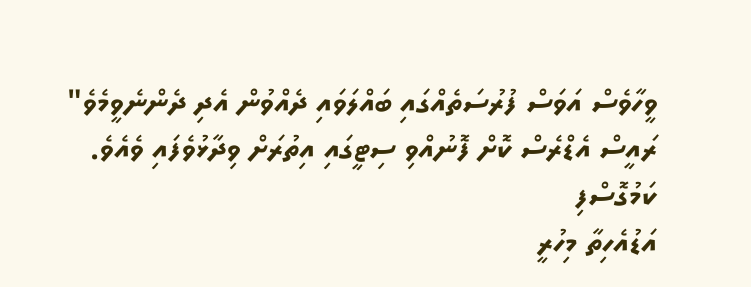ވީހާވެސް އަވަސް ފުރުސަތެއްގައި ބައްލަވައި ދެއްވުން އެދި ދެންނެވީމެވެ" ރައީސް އެޑްރެސް ކޮށް ފޮނުއްވި ސިޓީގައި އިތުރަށް ވިދާޅުވެފައި ވެއެވެ.
ކަމުގޮސްފި
އަޑުއެހިތާ މިހުރީ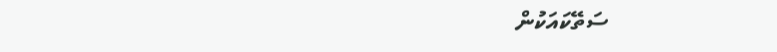ސަތޭކައަކުން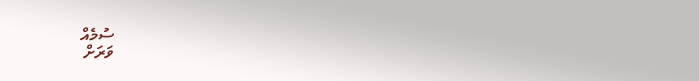ސުމެއް
ވަރަށް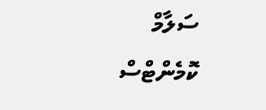ސަލާމް
ކޮމެންޓްސް